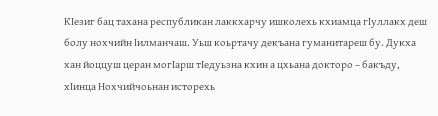КIезиг бац тахана республикан лаккхарчу ишколехь кхиамца гIуллакх деш болу нохчийн Iилманчаш. Уьш коьртачу декъана гуманитареш бу. Дукха хан йоццуш церан могIарш тIедуьзна кхин а цхьана докторо – бакъду, хIинца Нохчийчоьнан исторехь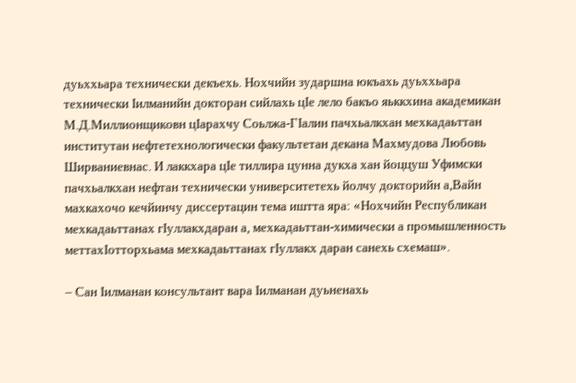дуьххьара технически декъехь. Нохчийн зударшна юкъахь дуьххьара технически Iилманийн докторан сийлахь цIе лело бакъо яьккхина академикан М.Д.Миллионщиковн цIарахчу Соьлжа-ГІалин пачхьалкхан мехкадаьттан институтан нефтетехнологически факультетан декана Махмудова Любовь Ширваниевнас. И лаккхара цIе тиллира цунна дукха хан йоццуш Уфимски пачхьалкхан нефтан технически университетехь йолчу докторийн а,Вайн махкахочо кечйинчу диссертацин тема иштта яра: «Нохчийн Республикан мехкадаьттанах гIуллакхдаран а, мехкадаьттан-химически а промышленность меттахIотторхьама мехкадаьттанах гIуллакх даран санехь схемаш».

– Сан Iилманан консультант вара Iилманан дуьненахь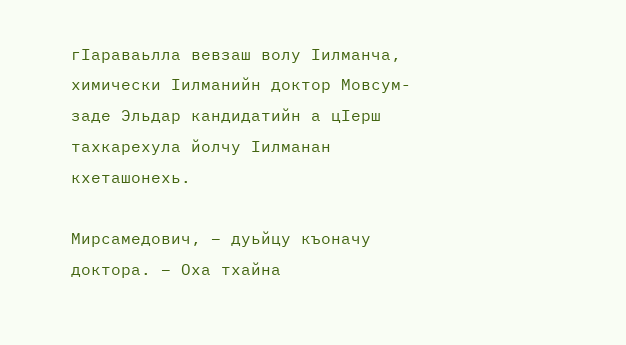гIараваьлла вевзаш волу Iилманча, химически Iилманийн доктор Мовсум-заде Эльдар кандидатийн а цIерш тахкарехула йолчу Iилманан кхеташонехь.

Мирсамедович, – дуьйцу къоначу доктора. – Оха тхайна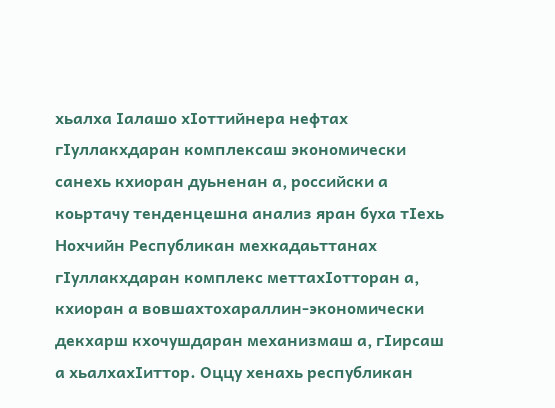хьалха Iалашо хIоттийнера нефтах гIуллакхдаран комплексаш экономически санехь кхиоран дуьненан а, российски а коьртачу тенденцешна анализ яран буха тIехь Нохчийн Республикан мехкадаьттанах гIуллакхдаран комплекс меттахIотторан а, кхиоран а вовшахтохараллин-экономически декхарш кхочушдаран механизмаш а, гIирсаш а хьалхахIиттор. Оццу хенахь республикан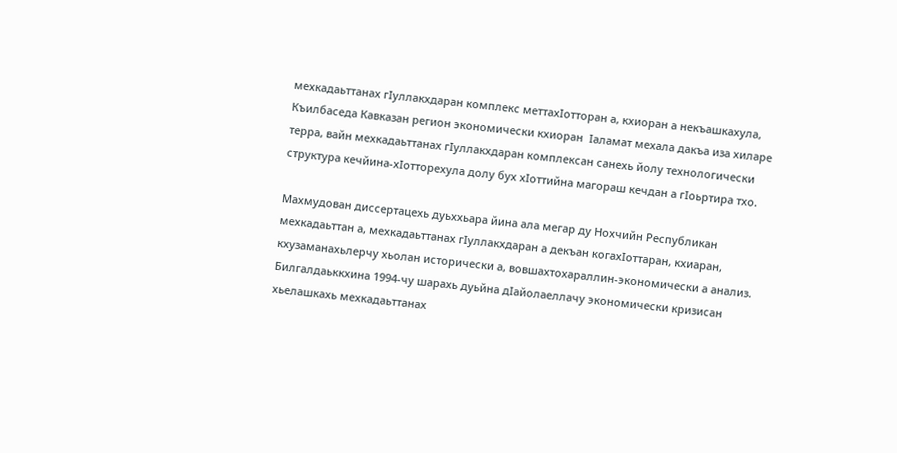мехкадаьттанах гIуллакхдаран комплекс меттахIотторан а, кхиоран а некъашкахула, Къилбаседа Кавказан регион экономически кхиоран  Iаламат мехала дакъа иза хиларе терра, вайн мехкадаьттанах гIуллакхдаран комплексан санехь йолу технологически структура кечйина-хIотторехула долу бух хIоттийна магораш кечдан а гIоьртира тхо.

Махмудован диссертацехь дуьххьара йина ала мегар ду Нохчийн Республикан мехкадаьттан а, мехкадаьттанах гIуллакхдаран а декъан когахIоттаран, кхиаран, кхузаманахьлерчу хьолан исторически а, вовшахтохараллин-экономически а анализ. Билгалдаьккхина 1994-чу шарахь дуьйна дIайолаеллачу экономически кризисан хьелашкахь мехкадаьттанах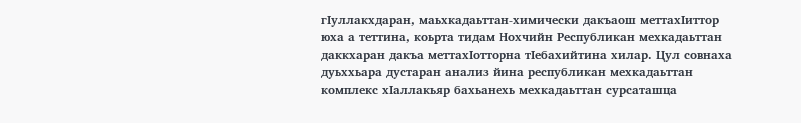гIуллакхдаран, маьхкадаьттан-химически дакъаош меттахIиттор юха а теттина, коьрта тидам Нохчийн Республикан мехкадаьттан даккхаран дакъа меттахIотторна тIебахийтина хилар. Цул совнаха дуьххьара дустаран анализ йина республикан мехкадаьттан комплекс хIаллакьяр бахьанехь мехкадаьттан сурсаташца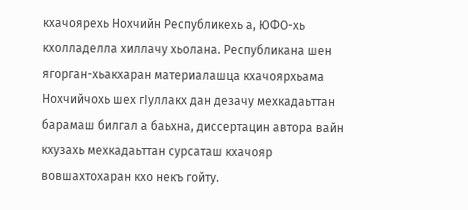кхачоярехь Нохчийн Республикехь а, ЮФО-хь кхолладелла хиллачу хьолана. Республикана шен ягорган-хьакхаран материалашца кхачоярхьама Нохчийчохь шех гIуллакх дан дезачу мехкадаьттан барамаш билгал а баьхна, диссертацин автора вайн  кхузахь мехкадаьттан сурсаташ кхачояр вовшахтохаран кхо некъ гойту.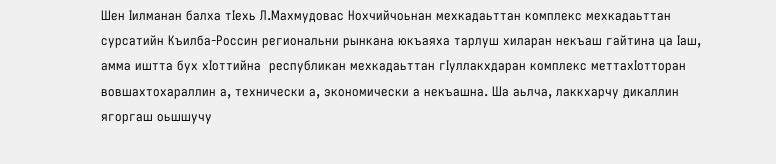Шен Iилманан балха тIехь Л.Махмудовас Нохчийчоьнан мехкадаьттан комплекс мехкадаьттан сурсатийн Къилба-Россин региональни рынкана юкъаяха тарлуш хиларан некъаш гайтина ца Iаш, амма иштта бух хIоттийна  республикан мехкадаьттан гIуллакхдаран комплекс меттахIотторан вовшахтохараллин а, технически а, экономически а некъашна. Ша аьлча, лаккхарчу дикаллин ягоргаш оьшшучу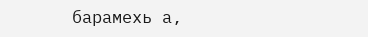барамехь а,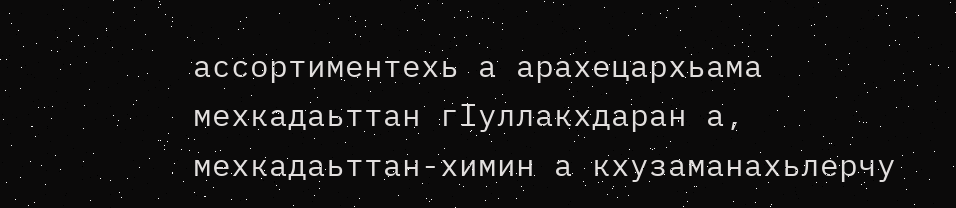ассортиментехь а арахецархьама мехкадаьттан гIуллакхдаран а, мехкадаьттан-химин а кхузаманахьлерчу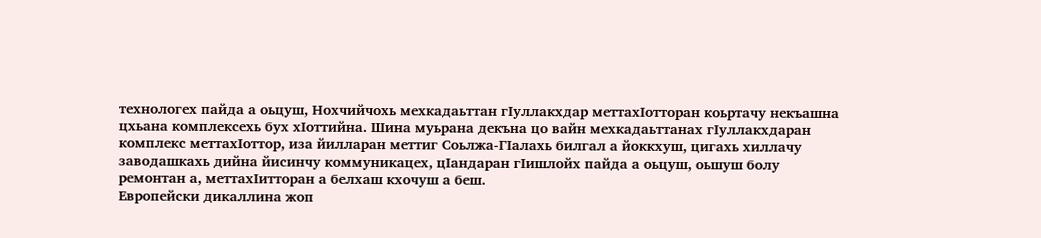технологех пайда а оьцуш, Нохчийчохь мехкадаьттан гIуллакхдар меттахIотторан коьртачу некъашна цхьана комплексехь бух хIоттийна. Шина муьрана декъна цо вайн мехкадаьттанах гIуллакхдаран комплекс меттахIоттор, иза йилларан меттиг Соьлжа-ГIалахь билгал а йоккхуш, цигахь хиллачу заводашкахь дийна йисинчу коммуникацех, цIандаран гIишлойх пайда а оьцуш, оьшуш болу ремонтан а, меттахIитторан а белхаш кхочуш а беш.
Европейски дикаллина жоп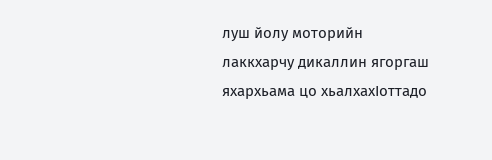луш йолу моторийн лаккхарчу дикаллин ягоргаш яхархьама цо хьалхахIоттадо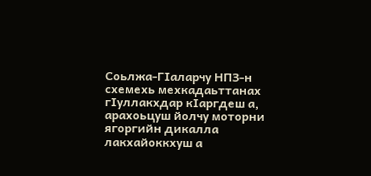Соьлжа-ГIаларчу НПЗ-н схемехь мехкадаьттанах гIуллакхдар кIаргдеш а, арахоьцуш йолчу моторни ягоргийн дикалла лакхайоккхуш а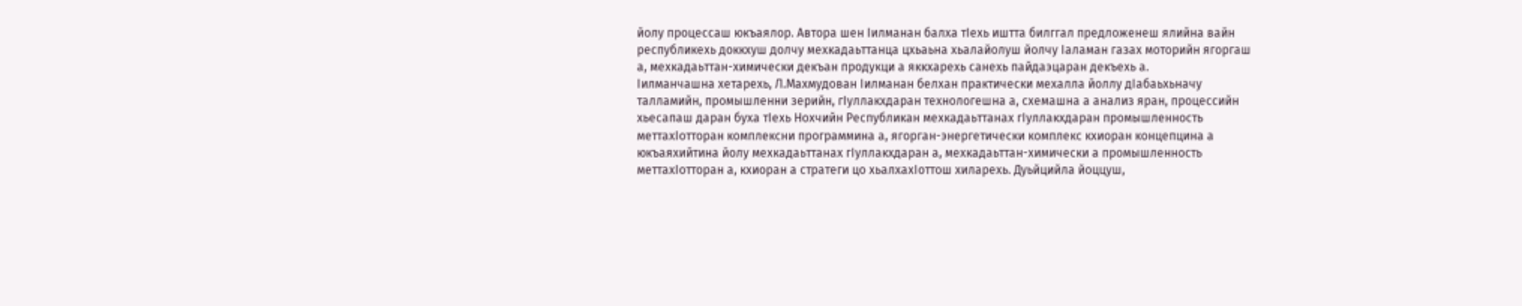йолу процессаш юкъаялор. Автора шен Iилманан балха тIехь иштта билггал предложенеш ялийна вайн республикехь доккхуш долчу мехкадаьттанца цхьаьна хьалайолуш йолчу Iаламан газах моторийн ягоргаш а, мехкадаьттан-химически декъан продукци а яккхарехь санехь пайдаэцаран декъехь а.
Iилманчашна хетарехь, Л.Махмудован Iилманан белхан практически мехалла йоллу дIабаьхьначу талламийн, промышленни зерийн, гIуллакхдаран технологешна а, схемашна а анализ яран, процессийн хьесапаш даран буха тIехь Нохчийн Республикан мехкадаьттанах гIуллакхдаран промышленность меттахIотторан комплексни программина а, ягорган-энергетически комплекс кхиоран концепцина а юкъаяхийтина йолу мехкадаьттанах гIуллакхдаран а, мехкадаьттан-химически а промышленность меттахIотторан а, кхиоран а стратеги цо хьалхахIоттош хиларехь. Дуьйцийла йоццуш,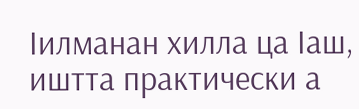Iилманан хилла ца Iаш, иштта практически а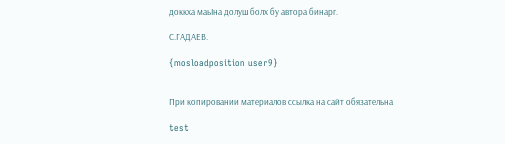доккха маьIна долуш болх бу автора бинарг.

С.ГАДАЕВ.

{mosloadposition user9}


При копировании материалов ссылка на сайт обязательна

test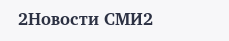2Новости СМИ2